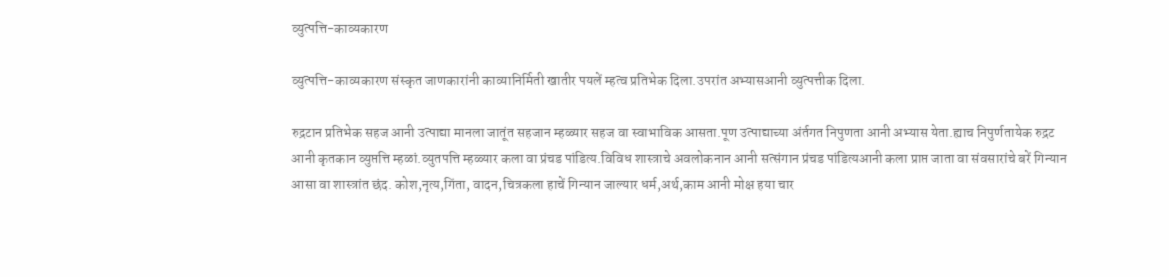व्युत्पत्ति-काव्यकारण

व्युत्पत्ति-काव्यकारण संस्कृत जाणकारांनी काव्यानिर्मिती खातीर पयलें म्हत्व प्रतिभेक दिला.उपरांत अभ्यासआनी व्युत्पत्तीक दिला.

रुद्रटान प्रतिभेक सहज आनी उत्पाद्या मानला जातूंत सहजान म्हळ्यार सहज वा स्वाभाविक आसता.पूण उत्पाद्याच्या अंर्तगत निपुणता आनी अभ्यास येता.ह्याच निपुर्णतायेक रुद्रट आनी कृतकान व्युप्तत्ति म्हळां.व्युतपत्ति म्हळ्यार कला वा प्रंचड पांडित्य.विविध शास्त्राचे अवलोकनान आनी सत्संगान प्रंचड पांडित्यआनी कला प्राप्त जाता वा संवसारांचे बरें गिन्यान आसा वा शास्त्रांत छंद. कोश,नृत्य,गिंता, वादन,चित्रकला हाचें गिन्यान जाल्यार धर्म,अर्थ,काम आनी मोक्ष हया चार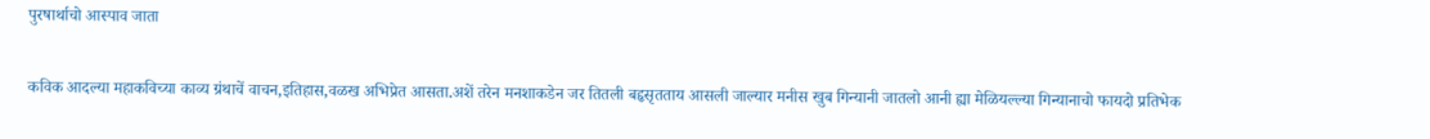पुरषार्थाचो आस्पाव जाता

कविक आदल्या महाकविच्या काव्य ग्रंथाचें वाचन,इतिहास,वळख अभिप्रेत आसता.अशें तरेन मनशाकडेन जर तितली बहृसृतताय आसली जाल्यार मनीस खुब गिन्यानी जातलो आनी ह्या मेळियल्ल्या गिन्यानाचो फायदो प्रतिभेक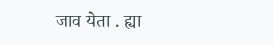जाव येता . ह्या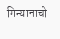गिन्यानाचो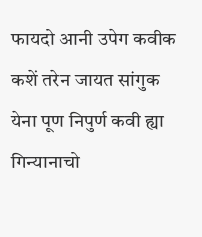फायदो आनी उपेग कवीक कशें तरेन जायत सांगुक येना पूण निपुर्ण कवी ह्या गिन्यानाचो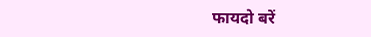फायदो बरें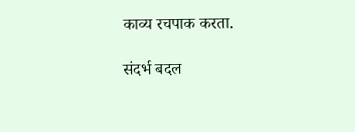काव्य रचपाक करता.

संदर्भ बदल